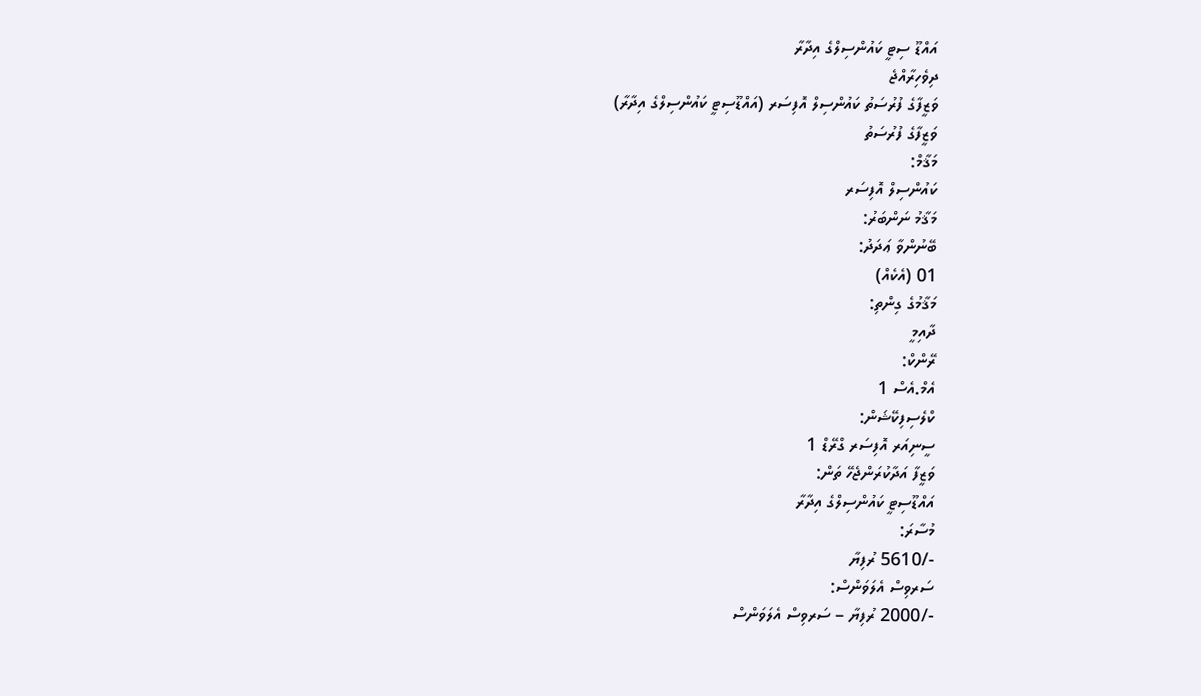އައްޑޫ ސިޓީ ކައުންސިލްގެ އިދާރާ
ދިވެހިރާއްޖެ
ވަޒީފާގެ ފުރުސަތު ކައުންސިލް އޮފިސަރ (އައްޑޫސިޓީ ކައުންސިލްގެ އިދާރާ)
ވަޒީފާގެ ފުރުސަތު
މަޤާމް:
ކައުންސިލް އޮފިސަރ
މަޤާމު ނަންބަރު:
ބޭނުންވާ ޢަދަދު:
01 (އެކެއް)
މަޤާމުގެ ގިންތި:
ދާއިމީ
ރޭންކް:
އެމް.އެސް 1
ކްލެސިފިކޭޝަން:
ސީނިއަރ އޮފިސަރ ގްރޭޑް 1
ވަޒީފާ އަދާކުރަންޖެހޭ ތަން:
އައްޑޫސިޓީ ކައުންސިލްގެ އިދާރާ
މުސާރަ:
-/5610 ރުފިޔާ
ސަރވިސް އެލަވަންސް:
-/2000 ރުފިޔާ – ސަރވިސް އެލަވަންސް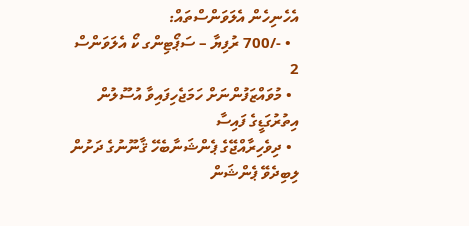އެހެނިހެން އެލަވަންސްތައް:
  • -/700 ރުފިޔާ – ސަޕޯޓިންގ ކޯ އެލަވަންސް 2
  • މުވައްޒަފުންނަށް ހަމަޖެހިފައިވާ އުސޫލުން އިތުރުގަޑީގެ ފައިސާ
  • ދިވެހިރާއްޖޭގެ ޕެންޝަނާބެހޭ ޤާނޫނުގެ ދަށުން ލިބިދެވޭ ޕެންޝަން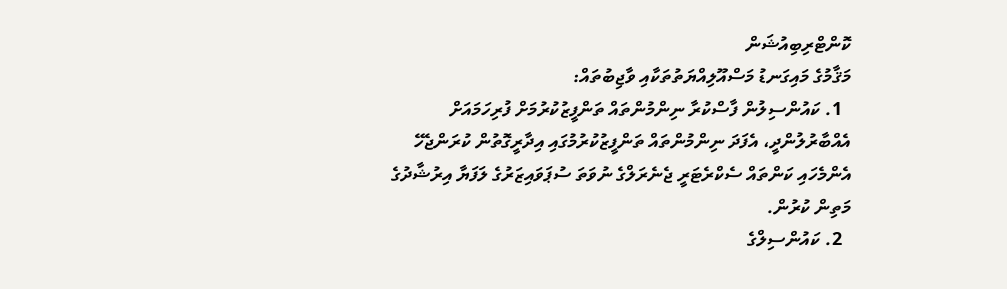ކޮންޓްރިބިއުޝަން
މަޤާމުގެ މައިގަނޑު މަސްއޫލިއްޔަތުތަކާއި ވާޖިބުތައް:
  1. ކައުންސިލުން ފާސްކުރާ ނިންމުންތައް ތަންފީޒުކުރުމަށް ފުރިހަމައަށް އެއްބާރުލުންދީ، އެފަދަ ނިންމުންތައް ތަންފީޒުކުރުމުގައި އިދާރީގޮތުން ކުރަންޖެހޭ އެންމެހައި ކަންތައް ސެކްރެޓަރީ ޖެނެރަލްގެ ނުވަތަ ސުޕަވައިޒަރުގެ ލަފަޔާ އިރުޝާދުގެ މަތިން ކުރުން.
  2. ކައުންސިލްގެ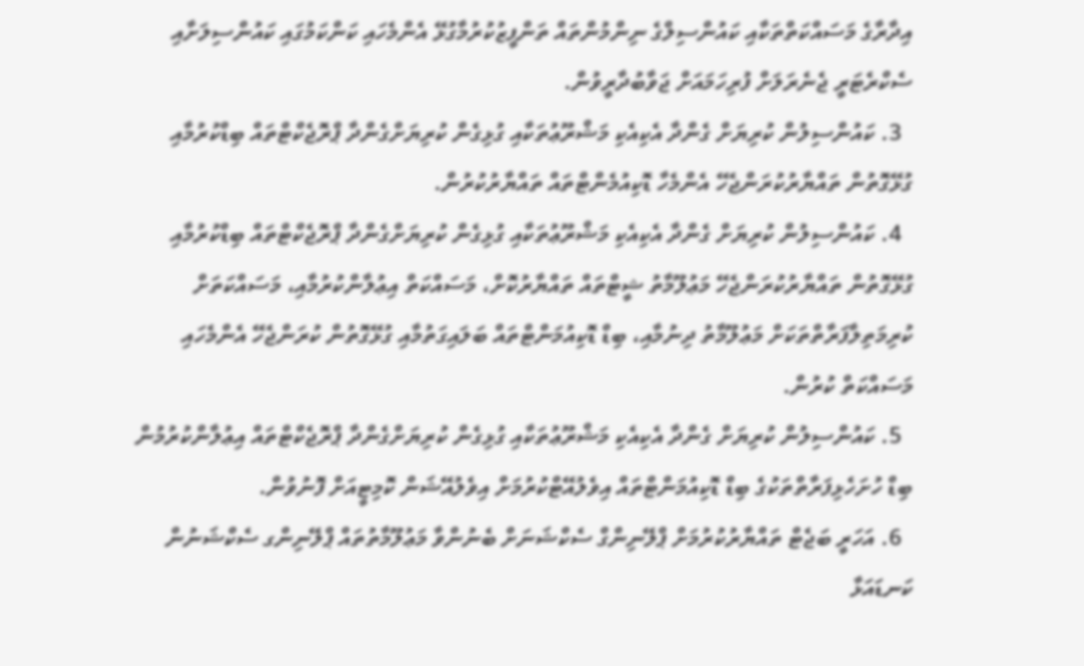އިދާރާގެ މަސައްކަތްތަކާއި ކައުންސިލްގެ ނިންމުންތައް ތަންފީޒުކުރުމާގުޅޭ އެންމެހައި ކަންކަމުގައި ކައުންސިލަށާއި ސެކްރެޓަރީ ޖެނެރަލަށް ފުރިހަމައަށް ޖަވާބުދާރީވުން.
  3. ކައުންސިލުން ކުރިޔަށް ގެންދާ އެކިއެކި މަޝްރޫޢުތަކާއި ގުޅިގެން ކުރިޔަށްގެންދާ ޕްރޮޖެކްޓްތައް ބިޑްކުރުމާއި ގުޅޭގޮތުން ތައްޔާރުކުރަންޖެހޭ އެންމެހާ ޑޮކިއުމެންޓްތައް ތައްޔާރުކުރުން.
  4. ކައުންސިލުން ކުރިޔަށް ގެންދާ އެކިއެކި މަޝްރޫޢުތަކާއި ގުޅިގެން ކުރިޔަށްގެންދާ ޕްރޮޖެކްޓްތައް ބިޑްކުރުމާއި ގުޅޭގޮތުން ތައްޔާރުކުރަންޖެހޭ މަޢުލޫމާތު ޝީޓްތައް ތައްޔާރުކޮށް، މަސައްކަތް އިޢުލާންކުރުމާއި، މަސައްކަތަށް ކުރިމަތިލާފަރާތްތަކަށް މަޢުލޫމާތު ދިނުމާއި، ބިޑް ޑޮކިއުމަންޓްތައް ބަލައިގަތުމާއި ގުޅޭގޮތުން ކުރަންޖެހޭ އެންމެހައި މަސައްކަތް ކުރުން.
  5. ކައުންސިލުން ކުރިޔަށް ގެންދާ އެކިއެކި މަޝްރޫޢުތަކާއި ގުޅިގެން ކުރިޔަށްގެންދާ ޕްރޮޖެކްޓްތައް އިޢުލާންކުރުމުން ބިޑް ހުށަހެޅިފަރާތްތަކުގެ ބިޑް ޑޮކިއުމަންޓްތައް އިވެލުއޭޓްކުރުމަށް އިވެލުއޭޝަން ކޮމިޓީއަށް ފޮނުވުން.
  6. އަހަރީ ބަޖެޓް ތައްޔާރުކުރުމަށް ޕްލޭނިންގް ސެކްޝަނަށް ބެނުންވާ މަޢުލޫމާތުތައް ޕްލޭނިންގ ސެކްޝަނުން ކަނޑައަޅާ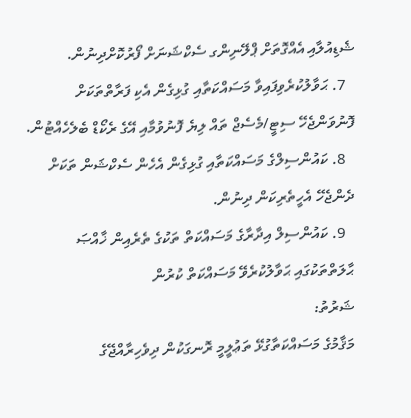ޝެޑިއުލާއި އެއްގޮތަށް ޕްލޭނިންގ ސެކްޝަނަށް ފޯރުކޮށްދިނުން.
  7. ޙަވާލުކުރެވިފައިވާ މަސައްކަތާއި ގުޅިގެން އެކި ފަރާތްތަކަށް ފޮނުވަންޖެހޭ ސިޓީ/މެސެޖް ތައް ލިޔެ ފޮނުވުމާއި އޭގެ ރެކޯޑް ބެލެހެއްޓުން.
  8. ކައުންސިލްގެ މަސައްކަތާއި ގުޅިގެން އެހެން ސެކްޝަން ތަކަށް ދެންޖެހޭ އެހީތެރިކަން ދިނުން.
  9. ކައުންސިލް އިދާރާގެ މަސައްކަތް ތަކުގެ ތެރެއިން ޚާއްޞަ ޙާލަތްތަކުގައި ޙަވާލުކުރެވޭ މަސައްކަތް ކުރުން
ޝަރުތު:
މަޤާމުގެ މަސައްކަތާގުޅޭ ތަޢުލީމީ ރޮނގަކުން ދިވެހިރާއްޖޭގެ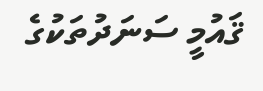ޤައުމީ ސަނަދުތަކުގެ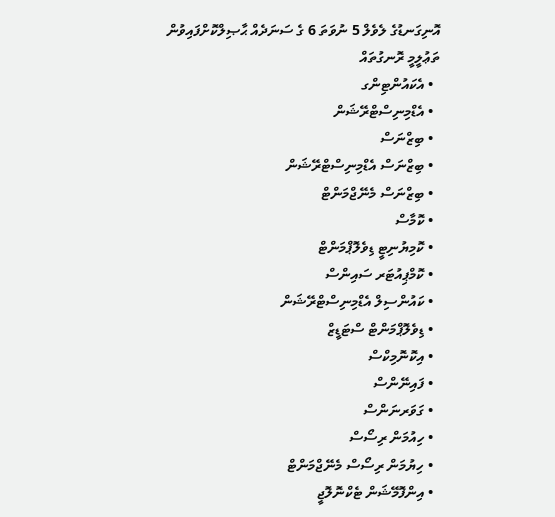އޮނިގަނޑުގެ ލެވެލް 5 ނުވަތަ 6 ގެ ސަނަދެއް ޙާޞިލްކޮށްފައިވުން
ތަޢުލީމީ ރޮނގުތައް
  • އެކައުންޓިންގ
  • އެޑްމިނިސްޓްރޭޝަން
  • ބިޒްނަސް
  • ބިޒްނަސް އެޑްމިނިސްޓްރޭޝަން
  • ބިޒްނަސް މެނޭޖްމަންޓް
  • ކޮމާސް
  • ކޮމިޔުނިޓީ ޑިވެލޮޕްމަންޓް
  • ކޮމްޕިއުޓަރ ސައިންސް
  • ކައުންސިލް އެޑްމިނިސްޓްރޭޝަން
  • ޑިވެލޮޕްމަންޓް ސްޓަޑީޒް
  • އިކޮނޮމިކްސް
  • ފައިނޭންސް
  • ގަވަރނަންސް
  • ހިއުމަން ރިސޯސް
  • ހިޔުމަން ރިސޯސް މެނޭޖްމަންޓް
  • އިންފޮމޭޝަން ޓެކްނޮލޮޖީ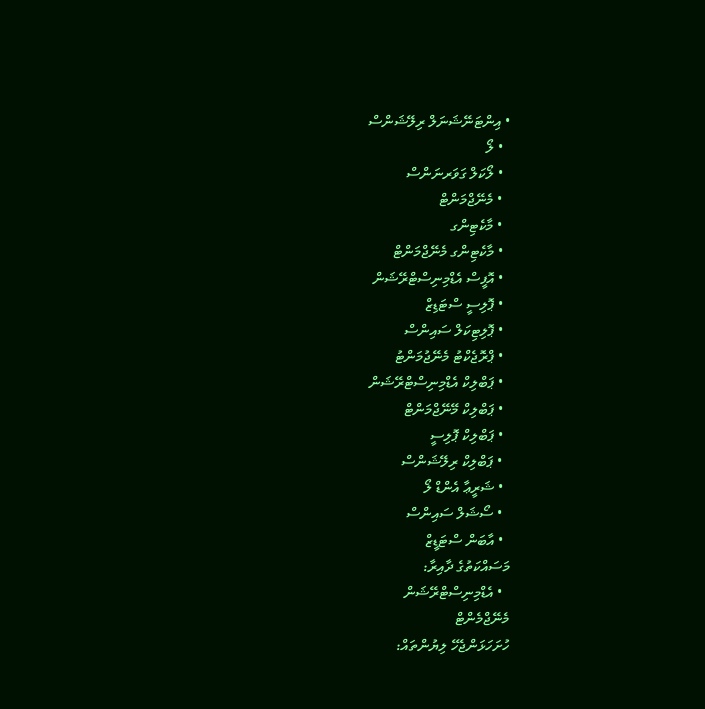• އިންޓަނޭޝަނަލް ރިލޭޝަންސް
  • ލޯ
  • ލޯކަލް ގަވަރނަންސް
  • މެނޭޖްމަންޓް
  • މާކެޓިންގ
  • މާކެޓިންގ މެނޭޖްމަންޓް
  • އޮފީސް އެޑްމިނިސްޓްރޭޝަން
  • ޕޮލިސީ ސްޓަޑިޒް
  • ޕޮލިޓިކަލް ސައިންސް
  • ޕްރޮޖެކްޓު މެނޭޖުމަންޓު
  • ޕަބްލިކް އެޑްމިނިސްޓްރޭޝަން
  • ޕަބްލިކް މޭނޭޖްމަންޓް
  • ޕަބްލިކް ޕޮލިސީ
  • ޕަބްލިކް ރިލޭޝަންސް
  • ޝަރީޢާ އެންޑް ލޯ
  • ސޯޝަލް ސައިންސް
  • އާބަން ސްޓަޑީޒް
މަސައްކަތުގެ ދާއިރާ:
  • އެޑްމިނިސްޓްރޭޝަން
މެނޭޖްމެންޓް
ހުށަހަޅަންޖެހޭ ލިޔުންތައް: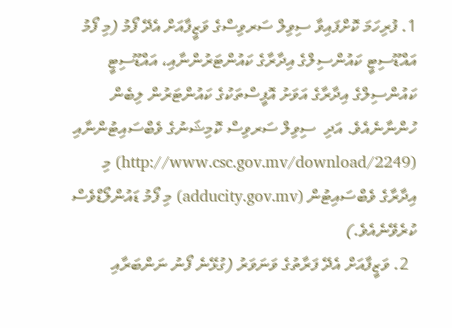1. ފުރިހަމަ ކޮށްފައިވާ ސިވިލް ސަރވިސްގެ ވަޒީފާއަށް އެދޭ ފޯމު (މި ފޯމު އައްޑޫސިޓީ ކައުންސިލްގެ އިދާރާގެ ކައުންޓަރުންނާއި، އައްޑޫސިޓީ ކައުންސިލްގެ އިދާރާގެ އަވަށު އޮފީސްތަކުގެ ކައުންޓަރުން ލިބެން ހުންނާނެއެވެ. އަދި  ސިވިލް ސަރވިސް ކޮމިޝަނުގެ ވެބްސައިޓުންނާއި (http://www.csc.gov.mv/download/2249) މި އިދާރާގެ ވެބްސައިޓުން (adducity.gov.mv) މި ފޯމު ޑައުންލޯޑްވެސް ކުރެވޭނެއެވެ.)
  2. ވަޒީފާއަށް އެދޭ ފަރާތުގެ ވަނަވަރު (ގުޅޭނެ ފޯނު ނަންބަރާއި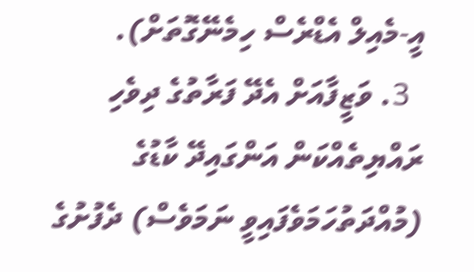އީ-މެއިލް އެޑްރެސް ހިމެނޭގޮތަށް).
  3. ވަޒީފާއަށް އެދޭ ފަރާތުގެ ދިވެހި ރައްޔިތެއްކަން އަންގައިދޭ ކާޑުގެ (މުއްދަތުހަމަވެފައިވީ ނަމަވެސް) ދެފުށުގެ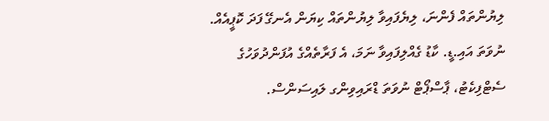ލިޔުންތައް ފެންނަ، ލިޔެފައިވާ ލިޔުންތައް ކިޔަން އެނގޭ ފަދަ ކޮޕީއެއް. ނުވަތަ އައި.ޑީ. ކާޑު ގެއްލިފައިވާ ނަމަ، އެ ފަރާތެއްގެ އުފަންދުވަހުގެ ސެޓްފިކެޓު، ޕާސްޕޯޓް ނުވަތަ ޑްރައިވިންގ ލައިސަންސް.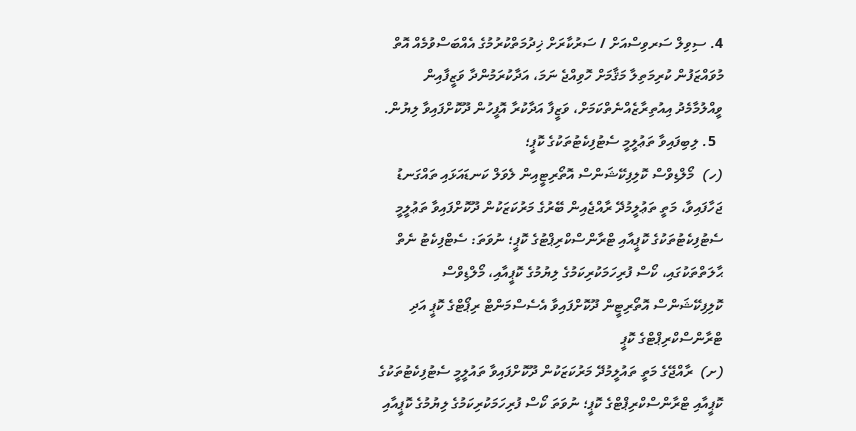4. ސިވިލް ސަރވިސްއަށް / ސަރުކާރަށް ޚިދުމަތްކުރުމުގެ އެއްބަސްވުމެއް އޮތް މުވައްޒަފުން ކުރިމަތިލާ މަޤާމަށް ހޮވިއްޖެ ނަމަ، އަދާކުރަމުންދާ ވަޒީފާއިން ވީއްލުމާމެދު އިއުތިރާޒެއްނެތްކަމަށް، ވަޒީފާ އަދާކުރާ އޮފީހުން ދޫކޮށްފައިވާ ލިޔުން.
  5. ލިބިފައިވާ ތަޢުލީމީ ސެޓުފިކެޓުތަކުގެ ކޮޕީ؛
(ހ)  މޯލްޑިވްސް ކޮލިފިކޭޝަންސް އޮތޯރިޓީއިން ލެވަލް ކަނޑައަޅައި ތައްގަނޑު ޖަހާފައިވާ، މަތީ ތަޢުލީމުދޭ ރާއްޖެއިން ބޭރުގެ މަރުކަޒަކުން ދޫކޮށްފައިވާ ތަޢުލީމީ ސެޓުފިކެޓުތަކުގެ ކޮޕީއާއި ޓްރާންސްކްރިޕްޓުގެ ކޮޕީ؛ ނުވަތަ: ސެޓްފިކެޓު ނެތް ޙާލަތްތަކުގައި، ކޯސް ފުރިހަމަކުރިކަމުގެ ލިޔުމުގެ ކޮޕީއާއި، މޯލްޑިވްސް ކޮލިފިކޭޝަންސް އޮތޯރިޓީން ދޫކޮށްފައިވާ އެސެސްމަންޓް ރިޕޯޓްގެ ކޮޕީ އަދި ޓްރާންސްކްރިޕްޓްގެ ކޮޕީ
(ށ)  ރާއްޖޭގެ މަތީ ތައުލީމުދޭ މަރުކަޒަކުން ދޫކޮށްފައިވާ ތައުލީމީ ސެޓުފިކެޓުތަކުގެ ކޮޕީއާއި ޓްރާންސްކްރިޕްޓްގެ ކޮޕީ؛ ނުވަތަ ކޯސް ފުރިހަމަކުރިކަމުގެ ލިޔުމުގެ ކޮޕީއާއި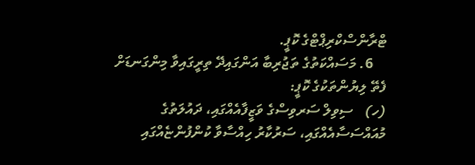ޓްރާންސްކްރިޕްޓްގެ ކޮޕީ.
    6. މަސައްކަތުގެ ތަޖުރިބާ އަންގައިދޭ ތިރީގައިވާ މިންގަނޑަށް ފެތޭ ލިޔުންތަކުގެ ކޮޕީ:
(ހ)   ސިވިލް ސަރވިސްގެ ވަޒީފާއެއްގައި، ދައުލަތުގެ މުއައްސަސާއެއްގައި، ސަރުކާރު ހިއްސާވާ ކުންފުންޏެއްގައި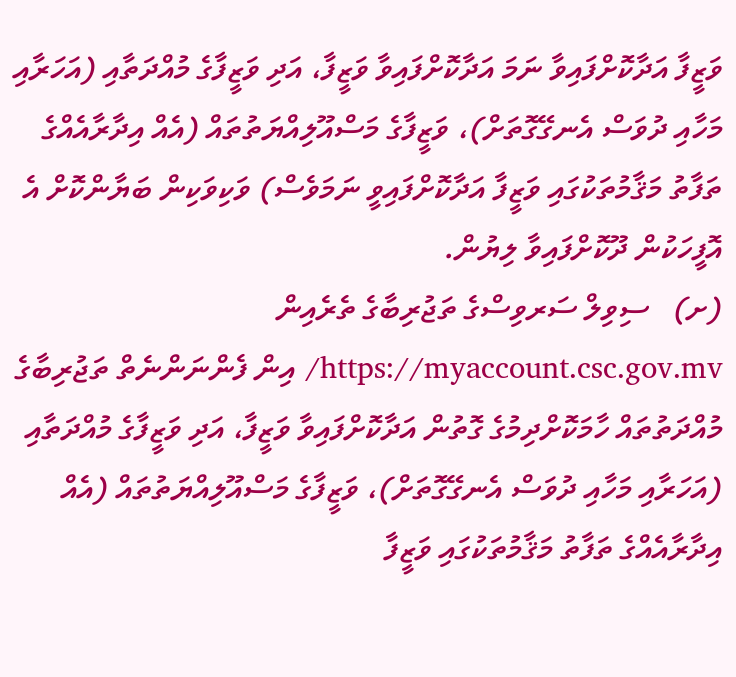ވަޒީފާ އަދާކޮށްފައިވާ ނަމަ އަދާކޮށްފައިވާ ވަޒީފާ، އަދި ވަޒީފާގެ މުއްދަތާއި (އަހަރާއި މަހާއި ދުވަސް އެނގޭގޮތަށް)، ވަޒީފާގެ މަސްއޫލިއްޔަތުތައް (އެއް އިދާރާއެއްގެ ތަފާތު މަޤާމުތަކުގައި ވަޒީފާ އަދާކޮށްފައިވީ ނަމަވެސް) ވަކިވަކިން ބަޔާންކޮށް އެ އޮފީހަކުން ދޫކޮށްފައިވާ ލިޔުން.
(ށ)   ސިވިލް ސަރވިސްގެ ތަޖުރިބާގެ ތެރެއިން https://myaccount.csc.gov.mv/ އިން ފެންނަންނެތް ތަޖުރިބާގެ މުއްދަތުތައް ހާމަކޮށްދިމުގެ ގޮތުން އަދާކޮށްފައިވާ ވަޒީފާ، އަދި ވަޒީފާގެ މުއްދަތާއި (އަހަރާއި މަހާއި ދުވަސް އެނގޭގޮތަށް)، ވަޒީފާގެ މަސްއޫލިއްޔަތުތައް (އެއް އިދާރާއެއްގެ ތަފާތު މަޤާމުތަކުގައި ވަޒީފާ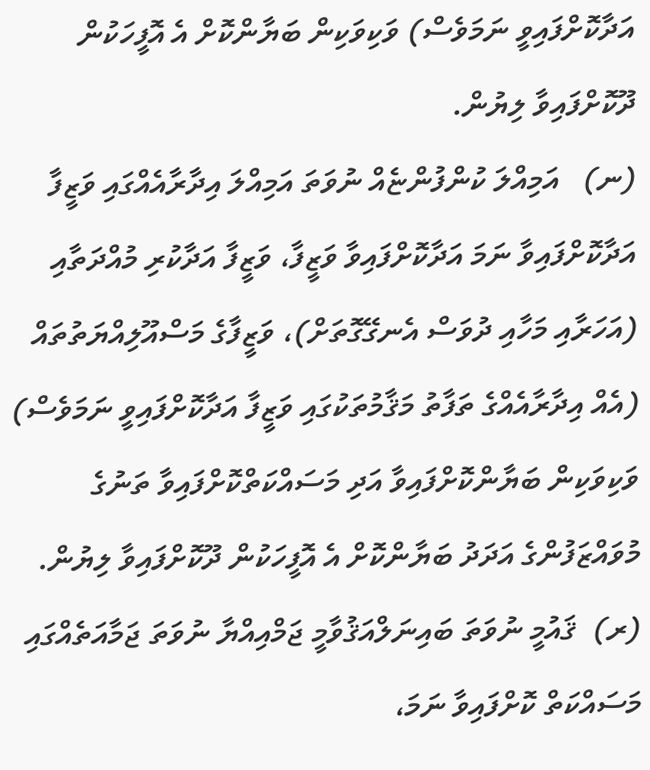އަދާކޮށްފައިވީ ނަމަވެސް) ވަކިވަކިން ބަޔާންކޮށް އެ އޮފީހަކުން ދޫކޮށްފައިވާ ލިޔުން.
(ނ)   އަމިއްލަ ކުންފުންޏެއް ނުވަތަ އަމިއްލަ އިދާރާއެއްގައި ވަޒީފާ އަދާކޮށްފައިވާ ނަމަ އަދާކޮށްފައިވާ ވަޒީފާ، ވަޒީފާ އަދާކުރި މުއްދަތާއި (އަހަރާއި މަހާއި ދުވަސް އެނގޭގޮތަށް)، ވަޒީފާގެ މަސްއޫލިއްޔަތުތައް (އެއް އިދާރާއެއްގެ ތަފާތު މަޤާމުތަކުގައި ވަޒީފާ އަދާކޮށްފައިވީ ނަމަވެސް) ވަކިވަކިން ބަޔާންކޮށްފައިވާ އަދި މަސައްކަތްކޮށްފައިވާ ތަނުގެ މުވައްޒަފުންގެ އަދަދު ބަޔާންކޮށް އެ އޮފީހަކުން ދޫކޮށްފައިވާ ލިޔުން.
(ރ)  ޤައުމީ ނުވަތަ ބައިނަލްއަޤުވާމީ ޖަމްއިއްޔާ ނުވަތަ ޖަމާއަތެއްގައި މަސައްކަތް ކޮށްފައިވާ ނަމަ،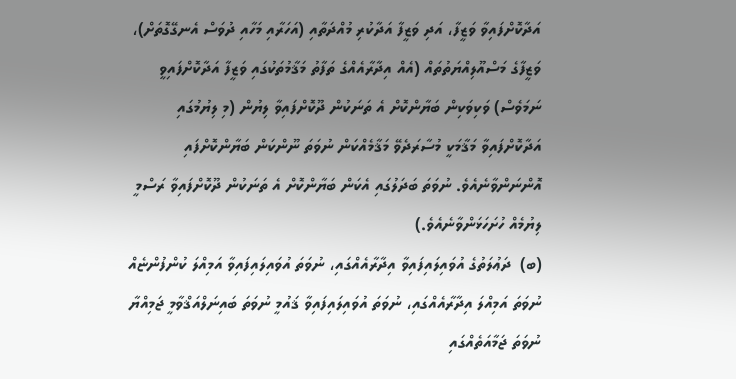އަދާކޮށްފައިވާ ވަޒީފާ، އަދި ވަޒީފާ އަދާކުރި މުއްދަތާއި (އަހަރާއި މަހާއި ދުވަސް އެނގޭގޮތަށް)، ވަޒީފާގެ މަސްއޫލިއްޔަތުތައް (އެއް އިދާރާއެއްގެ ތަފާތު މަޤާމުތަކުގައި ވަޒީފާ އަދާކޮށްފައިވީ ނަމަވެސް) ވަކިވަކިން ބަޔާންކޮށް އެ ތަނަކުން ދޫކޮށްފައިވާ ލިޔުން (މި ލިޔުމުގައި އަދާކޮށްފައިވާ މަޤާމަކީ މުސާރަދެވޭ މަޤާމެއްކަން ނުވަތަ ނޫންކަން ބަޔާންކޮށްފައި އޮންނަންވާނެއެވެ. ނުވަތަ ބަދަލުގައި އެކަން ބަޔާންކޮށް އެ ތަނަކުން ދޫކޮށްފައިވާ ރަސްމީ ލިޔުމެއް ހުށަހަޅަންވާނެއެވެ.)
(ބ)  ދަޢުލަތުގެ އުވައިލައިފައިވާ އިދާރާއެއްގައި، ނުވަތަ އުވައިލައިފައިވާ އަމިއްލަ ކުންފުންޏެއް ނުވަތަ އަމިއްލަ އިދާރާއެއްގައި، ނުވަތަ އުވައިލައިފައިވާ ޤައުމީ ނުވަތަ ބައިނަލްއަޤްވާމީ ޖަމިއްޔާ ނުވަތަ ޖަމާއަތެއްގައި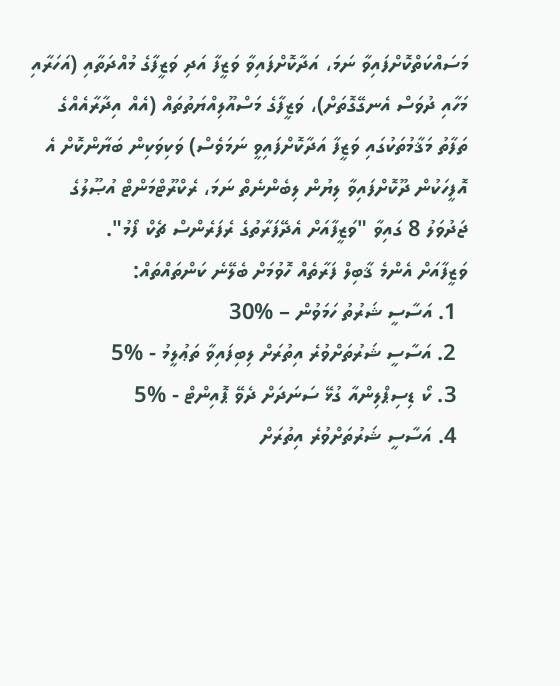މަސައްކަތްކޮށްފައިވާ ނަމަ، އަދާކޮށްފައިވާ ވަޒީފާ އަދި ވަޒީފާގެ މުއްދަތާއި (އަހަރާއި މަހާއި ދުވަސް އެނގޭގޮތަށް)، ވަޒީފާގެ މަސްއޫލިއްޔަތުތައް (އެއް އިދާރާއެއްގެ ތަފާތު މަޤާމުތަކުގައި ވަޒީފާ އަދާކޮށްފައިވީ ނަމަވެސް) ވަކިވަކިން ބަޔާންކޮށް އެ އޮފީހަކުން ދޫކޮށްފައިވާ ލިޔުން ލިބެންނެތް ނަމަ، ރެކްރޫޓްމަންޓް އުޞޫލުގެ ޖަދުވަލު 8 ގައިވާ "ވަޒީފާއަށް އެދޭފަރާތުގެ ރެފަރެންސް ޗެކް ފޯމު".
ވަޒީފާއަށް އެންމެ ޤާބިލް ފަރާތެއް ހޮވުމަށް ބެލޭނެ ކަންތައްތައް:
  1. އަސާސީ ޝަރުތު ހަމަވުން – %30
  2. އަސާސީ ޝަރުތަށްވުރެ އިތުރަށް ލިބިފައިވާ ތަޢުލީމު - %5
  3. ކޯ ޑިސިޕްލިންއާ ގުޅޭ ސަނަދަށް ދެވޭ ޕޮއިންޓް - %5
  4. އަސާސީ ޝަރުތަށްވުރެ އިތުރަށް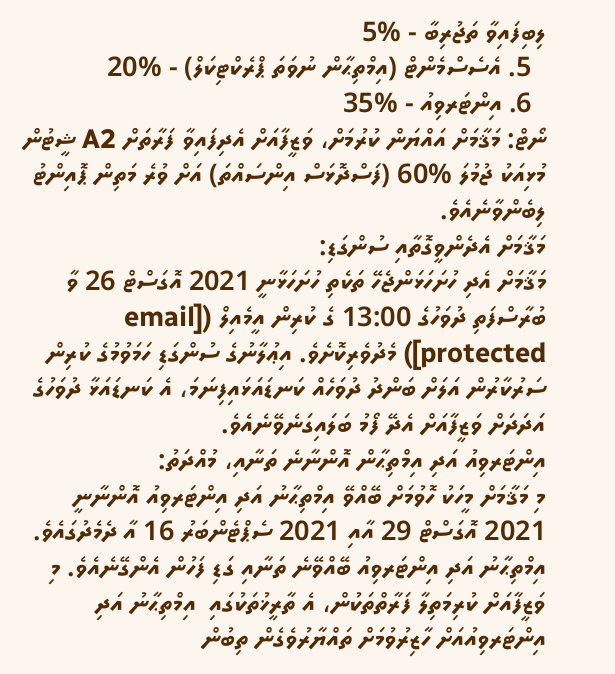ލިބިފައިވާ ތަޖުރިބާ - %5
  5. އެސެސްމެންޓް (އިމްތިޙާން ނުވަތަ ޕްރެކްޓިކަލް) - %20
  6. އިންޓަރވިއު - %35
ނޯޓް: މަޤާމަށް އައްޔަން ކުރުމަށް، ވަޒީފާއަށް އެދިފައިވާ ފަރާތަށް A2 ޝީޓުން މުޅިއަކު ޖުމުލަ %60 (ފަސްދޮޅަސް އިންސައްތަ) އަށް ވުރެ މަތިން ޕޮއިންޓު ލިބެންވާނެއެވެ.
މަޤާމަށް އެދެންވީގޮތާއި ސުންގަޑި:
މަޤާމަށް އެދި ހުށަހަޅަންޖެހޭ ތަކެތި ހުށަހަޅާނީ 2021 އޮގަސްޓް 26 ވާ ބުރާސްފަތި ދުވަހުގެ 13:00 ގެ ކުރިން އީމެއިލް ([email protected]) މެދުވެރިކޮށެވެ. އިޢުލާނުގެ ސުންގަޑި ހަމަވުމުގެ ކުރިން ސަރުކާރުން އަލަށް ބަންދު ދުވަހެއް ކަނޑައަޅައިފިނަމަ، އެ ކަނޑައަޅާ ދުވަހުގެ އަދަދަށް ވަޒީފާއަށް އެދޭ ފޯމު ބަލައިގަނެވޭނެއެވެ.
އިންޓަރވިއު އަދި އިމްތިޙާން އޮންނާނެ ތަނާއި، މުއްދަތު:
މި މަޤާމަށް މީހަކު ހޮވުމަށް ބޭއްވޭ އިމްތިޙާނު އަދި އިންޓަރވިއު އޮންނާނީ 2021 އޮގަސްޓް 29 އާއި 2021 ސެޕްޓެންބަރު 16 އާ ދެމެދުގައެވެ.  އިމްތިޙާނު އަދި އިންޓަރވިއު ބޭއްވޭނެ ތަނާއި ގަޑި ފަހުން އެންގޭނެއެވެ. މި ވަޒީފާއަށް ކުރިމަތިލާ ފަރާތްތަކުން، އެ ތާރީޚުތަކުގައި  އިމްތިޙާނު އަދި އިންޓަރވިއުއަށް ހާޒިރުވުމަށް ތައްޔާރުވެގެން ތިބުން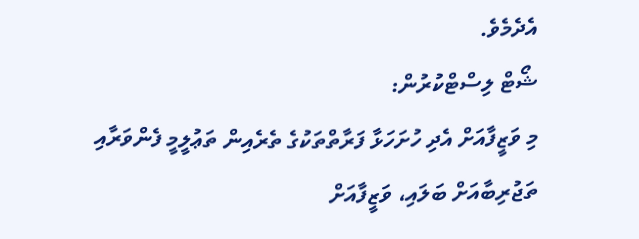އެދެމެވެ.
ޝޯޓް ލިސްޓްކުރުން:
މި ވަޒީފާއަށް އެދި ހުށަހަޅާ ފަރާތްތަކުގެ ތެރެއިން ތަޢުލީމީ ފެންވަރާއި ތަޖުރިބާއަށް ބަލައި، ވަޒީފާއަށް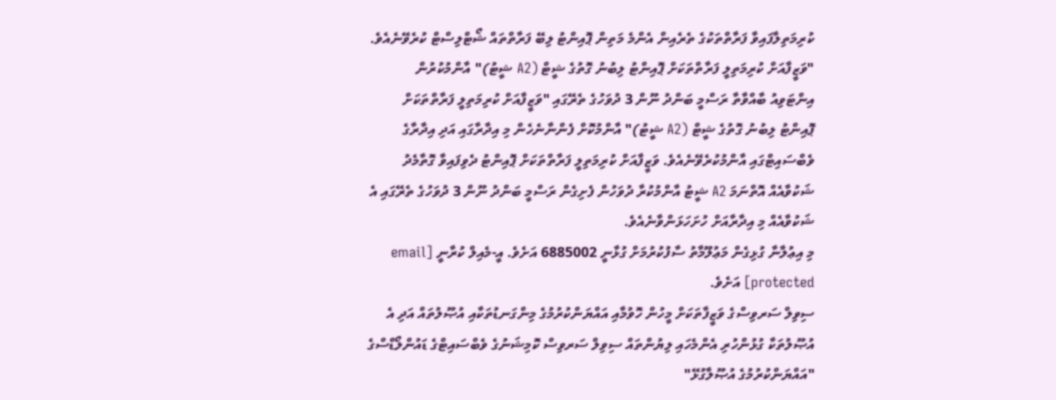ކުރިމަތިލާފައިވާ ފަރާތްތަކުގެ ތެރެއިން އެންމެ މަތިން ޕޮއިންޓު ލިބޭ ފަރާތްތައް ޝޯޓްލިސްޓް ކުރެވޭނެއެވެ.
"ވަޒީފާއަށް ކުރިމަތިލީ ފަރާތްތަކަށް ޕޮއިންޓު ލިބުނު ގޮތުގެ ޝީޓް (A2 ޝީޓު)" އާންމުކުރުން
އިންޓަވިއު ބާއްވާތާ ރަސްމީ ބަންދު ނޫން 3 ދުވަހުގެ ތެރޭގައި "ވަޒީފާއަށް ކުރިމަތިލީ ފަރާތްތަކަށް ޕޮއިންޓު ލިބުނު ގޮތުގެ ޝީޓް (A2 ޝީޓު)" އާންމުކޮށް ފެންނާނެހެން މި އިދާރާގައި އަދި އިދާރާގެ ވެބްސައިޓްގައި އާންމުކުރެވޭނެއެވެ. ވަޒީފާއަށް ކުރިމަތިލީ ފަރާތްތަކަށް ޕޮއިންޓު ދެވިފައިވާ ގޮތާމެދު ޝަކުވާއެއް އޮތްނަމަ A2 ޝީޓު އާންމުކުރާ ދުވަހުން ފެށިގެން ރަސްމީ ބަންދު ނޫން 3 ދުވަހުގެ ތެރޭގައި އެ ޝަކުވާއެއް މި އިދާރާއަށް ހުށަހަޅަންވާނެއެވެ.
މި އިޢުލާނާ ގުޅިގެން މަޢުލޫމާތު ސާފުކުރުމަށް ގުޅާނީ 6885002 އަށެވެ. އީ-މެއިލް ކުރާނީ [email protected] އަށެވެ.
ސިވިލް ސަރވިސްގެ ވަޒީފާތަކަށް މީހުން ހޮވުމާއި އައްޔަންކުރުމުގެ މިންގަނޑުތަކާއި އުޞޫލުތައް އަދި އެ އުޞޫލުތަކާ ގުޅުންހުރި އެންމެހައި ލިޔުންތައް ސިވިލް ސަރވިސް ކޮމިޝަނުގެ ވެބްސައިޓްގެ ޑައުންލޯޑްސްގެ "އައްޔަންކުރުމުގެ އުޞޫލާގުޅޭ"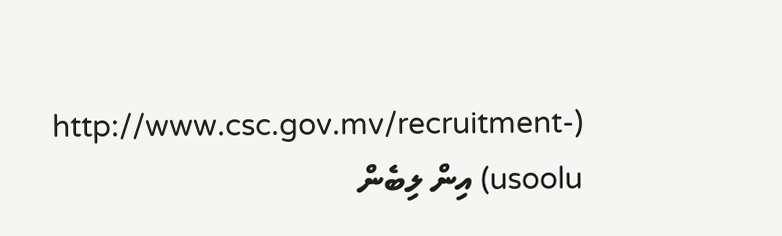(http://www.csc.gov.mv/recruitment-usoolu) އިން ލިބެން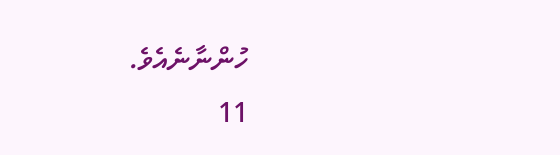ހުންނާނެއެވެ.
11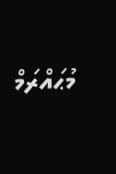މުޙައްރަމް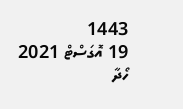1443
19 އޮގަސްޓް 2021
ހޯދާ